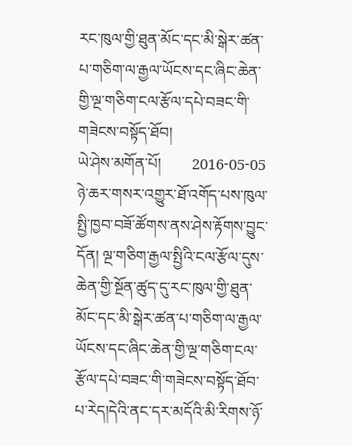རང་ཁུལ་གྱི་ཐུན་མོང་དང་མི་སྒེར་ཚན་པ་གཅིག་ལ་རྒྱལ་ཡོངས་དང་ཞིང་ཆེན་གྱི་ལྔ་གཅིག་ངལ་རྩོལ་དཔེ་བཟང་གི་གཟེངས་བསྟོད་ཐོབ།
ཡེ་ཤེས་མགོན་པོ།        2016-05-05
ཉེ་ཆར་གསར་འགྱུར་ཐོ་འགོད་པས་ཁུལ་སྤྱི་ཁྱབ་བཟོ་ཚོགས་ནས་ཤེས་རྟོགས་བྱུང་དོན། ལྔ་གཅིག་རྒྱལ་སྤྱིའི་ངལ་རྩོལ་དུས་ཆེན་གྱི་སྔོན་ཚུད་དུ་རང་ཁུལ་གྱི་ཐུན་མོང་དང་མི་སྒེར་ཚན་པ་གཅིག་ལ་རྒྱལ་ཡོངས་དང་ཞིང་ཆེན་གྱི་ལྔ་གཅིག་ངལ་རྩོལ་དཔེ་བཟང་གི་གཟེངས་བསྟོད་ཐོབ་པ་རེད།དེའི་ནང་དར་མདོའི་མི་རིགས་ཉོ་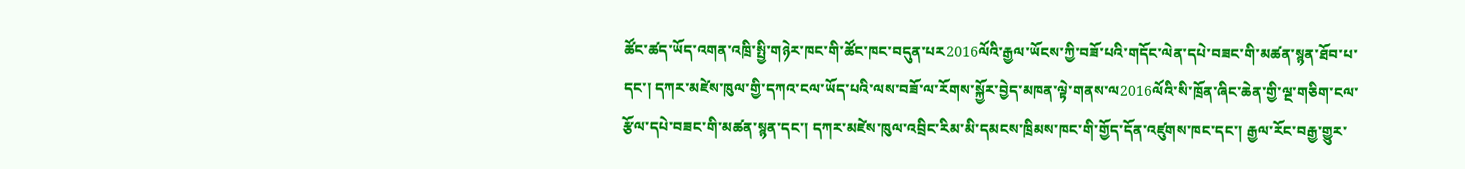ཚོང་ཚད་ཡོད་འགན་འཁྲི་སྤྱི་གཉེར་ཁང་གི་ཚོང་ཁང་བདུན་པར2016ལོའི་རྒྱལ་ཡོངས་ཀྱི་བཟོ་པའི་གདོང་ལེན་དཔེ་བཟང་གི་མཚན་སྙན་ཐོབ་པ་དང་། དཀར་མཛེས་ཁུལ་གྱི་དཀའ་ངལ་ཡོད་པའི་ལས་བཟོ་ལ་རོགས་སྐྱོར་བྱེད་མཁན་ལྟེ་གནས་ལ2016ལོའི་སི་ཁྲོན་ཞིང་ཆེན་གྱི་ལྔ་གཅིག་ངལ་རྩོལ་དཔེ་བཟང་གི་མཚན་སྙན་དང་། དཀར་མཛེས་ཁུལ་འབྲིང་རིམ་མི་དམངས་ཁྲིམས་ཁང་གི་གྱོད་དོན་འཛུགས་ཁང་དང་། རྒྱལ་རོང་བརྒྱ་གྱུར་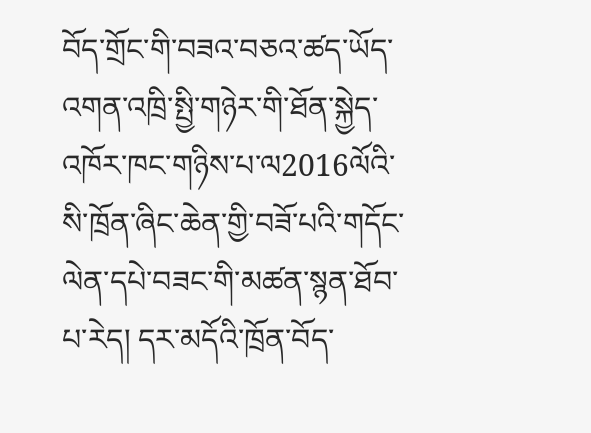བོད་གྲོང་གི་བཟའ་བཅའ་ཚད་ཡོད་འགན་འཁྲི་སྤྱི་གཉེར་གི་ཐོན་སྐྱེད་འཁོར་ཁང་གཉིས་པ་ལ2016ལོའི་སི་ཁྲོན་ཞིང་ཆེན་གྱི་བཟོ་པའི་གདོང་ལེན་དཔེ་བཟང་གི་མཚན་སྙན་ཐོབ་པ་རེད། དར་མདོའི་ཁྲོན་བོད་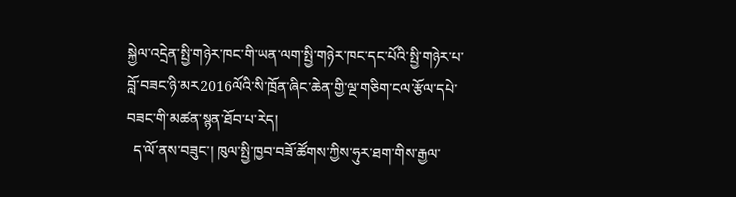སྐྱེལ་འདྲེན་སྤྱི་གཉེར་ཁང་གི་ཡན་ལག་སྤྱི་གཉེར་ཁང་དང་པོའི་སྤྱི་གཉེར་པ་བློ་བཟང་ཉི་མར2016ལོའི་སི་ཁྲོན་ཞིང་ཆེན་གྱི་ལྔ་གཅིག་ངལ་རྩོལ་དཔེ་བཟང་གི་མཚན་སྙན་ཐོབ་པ་རེད།
  ད་ལོ་ནས་བཟུང་། ཁུལ་སྤྱི་ཁྱབ་བཟོ་ཚོགས་ཀྱིས་ཧུར་ཐག་གིས་རྒྱལ་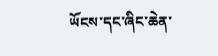ཡོངས་དང་ཞིང་ཆེན་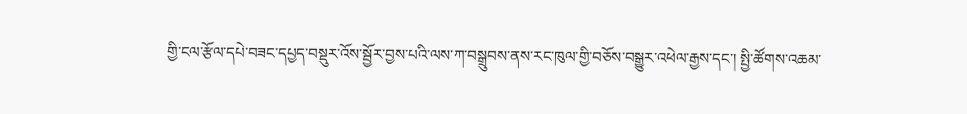གྱི་ངལ་རྩོལ་དཔེ་བཟང་དཔྱད་བསྡུར་འོས་སྦྱོར་བྱས་པའི་ལས་ཀ་བསྒྲུབས་ནས་རང་ཁུལ་གྱི་བཅོས་བསྒྱུར་འཕེལ་རྒྱས་དང་། སྤྱི་ཚོགས་འཆམ་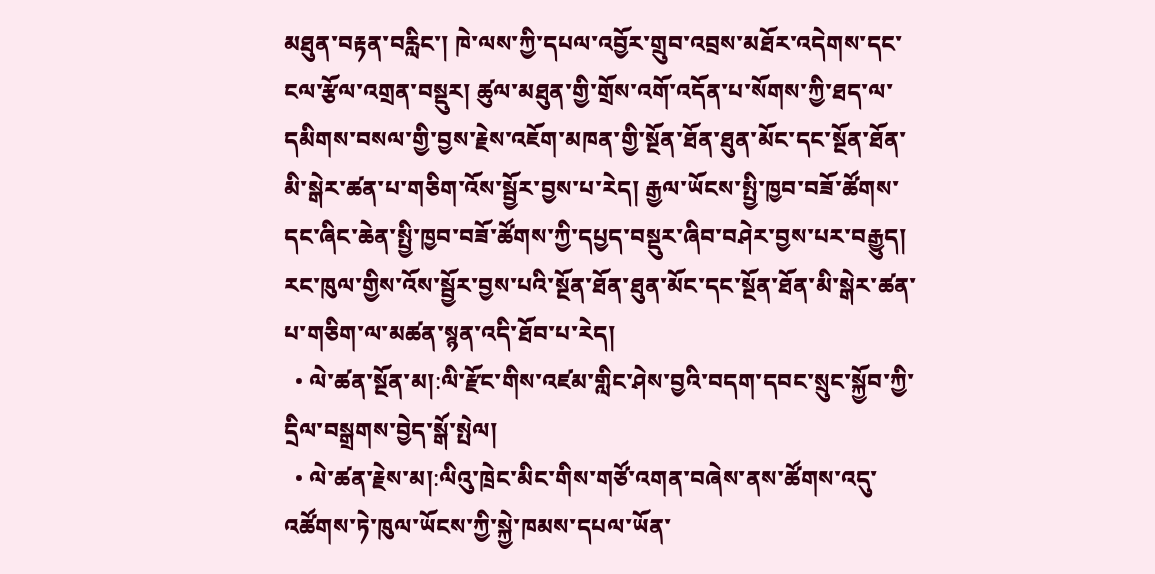མཐུན་བརྟན་བརླིང་། ཁེ་ལས་ཀྱི་དཔལ་འབྱོར་གྲུབ་འབྲས་མཐོར་འདེགས་དང་ངལ་རྩོལ་འགྲན་བསྡུར། ཚུལ་མཐུན་གྱི་གྲོས་འགོ་འདོན་པ་སོགས་ཀྱི་ཐད་ལ་དམིགས་བསལ་གྱི་བྱས་རྗེས་འཇོག་མཁན་གྱི་སྔོན་ཐོན་ཐུན་མོང་དང་སྔོན་ཐོན་མི་སྒེར་ཚན་པ་གཅིག་འོས་སྦྱོར་བྱས་པ་རེད། རྒྱལ་ཡོངས་སྤྱི་ཁྱབ་བཟོ་ཚོགས་དང་ཞིང་ཆེན་སྤྱི་ཁྱབ་བཟོ་ཚོགས་ཀྱི་དཔྱད་བསྡུར་ཞིབ་བཤེར་བྱས་པར་བརྒྱུད། རང་ཁུལ་གྱིས་འོས་སྦྱོར་བྱས་པའི་སྔོན་ཐོན་ཐུན་མོང་དང་སྔོན་ཐོན་མི་སྒེར་ཚན་པ་གཅིག་ལ་མཚན་སྙན་འདི་ཐོབ་པ་རེད།
  • ལེ་ཚན་སྔོན་མ།:ལི་རྫོང་གིས་འཛམ་གླིང་ཤེས་བྱའི་བདག་དབང་སྲུང་སྐྱོབ་ཀྱི་དྲིལ་བསྒྲགས་བྱེད་སྒོ་སྤེལ།
  • ལེ་ཚན་རྗེས་མ།:ལིའུ་ཁྲེང་མིང་གིས་གཙོ་འགན་བཞེས་ནས་ཚོགས་འདུ་འཚོགས་ཏེ་ཁུལ་ཡོངས་ཀྱི་སྐྱེ་ཁམས་དཔལ་ཡོན་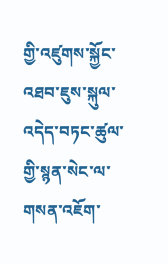གྱི་འཛུགས་སྐྱོང་འཐབ་ཇུས་སྐུལ་འདེད་བཏང་ཚུལ་གྱི་སྙན་སེང་ལ་གསན་འཇོག་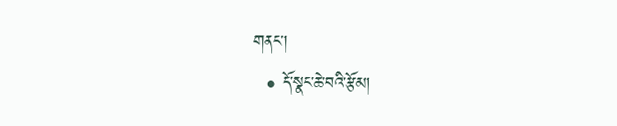གནང་།
  • དོ་སྣང་ཆེ་བའི་རྩོམ།